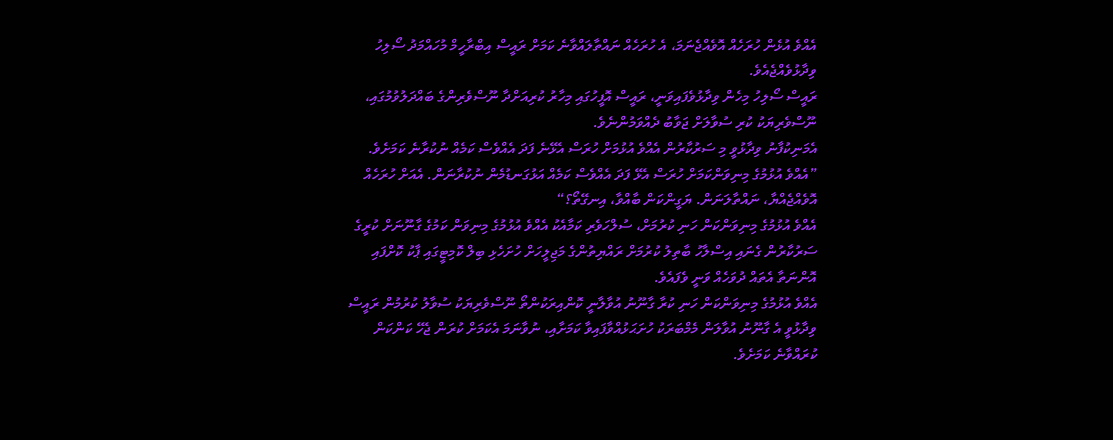އެއްވެ އުޅެން ހުރަހެއް އޮވެއްޖެނަމަ، އެ ހުރަހެއް ނައްތާލައްވާނެ ކަމަށް ރައީސް އިބްރާހީމް މުހައްމަދު ސޯލިހު ވިދާޅުވެއްޖެއެވެ.
ރައީސް ސޯލިހު މިހެން ވިދާޅުވެފައިވަނީ، ރައީސް އޮފީހުގައި މިހާރު ކުރިއަށްދާ ނޫސްވެރިންގެ ބައްދަލުވުމުގައި، ނޫސްވެރިޔަކު ކުރި ސުވާލަށް ޖަވާބު ދެއްވަމުންނެވެ.
އެމަނިކުފާނު ވިދާޅުވީ މި ސަރުކާރުން އެއްވެ އުޅުމަށް ހުރަސް އެޅޭނެ ފަދަ އެއްވެސް ކަމެއް ނުކުރާނެ ކަމަށެވެ.
”އެއްވެ އުޅުމުގެ މިނިވަންކަމަށް ހުރަސް އެޅޭ ފަދަ އެއްވެސް ކަމެއް އަޅުގަނޑުމެން ނުކުރާނަން. އެއަށް ހުރަހެއް އޮވެއްޖެއްޔާ، ނައްތާލަނަން. ޔަގީންކަން ބާއްވާ، އިނގޭތޯ؟“
އެއްވެ އުޅުމުގެ މިނިވަންކަން ހަނި ކުރުމަށް، ސުލްހަވެރި ކަމާއެކު އެއްވެ އުޅުމުގެ މިނިވަން ކަމުގެ ގާނޫނަށް ކުރީގެ ސަރުކާރުން ގެނައި އިސްލާހު ބާތިލު ކުރުމަށް ރައްޔިތުންގެ މަޖިލީހަށް ހުށަހެޅި ބިލް ކޮމިޓީގައި ޕާކު ކޮށްފައި އޮންނަތާ އެތައް ދުވަހެއް ވަނީ ވެފައެވެ.
އެއްވެ އުޅުމުގެ މިނިވަންކަން ހަނި ކުރާ ގާނޫނު އުވާލާނީ ކޮންއިރަކުންތޯ ނޫސްވެރިޔަކު ސުވާލު ކުރުމުން ރައީސް ވިދާޅުވީ އެ ގާނޫނު އުވާލަން މެމްބަރަކު ހުށަޙަޅުއްވާފައިވާ ކަމަށާއި، ނުވާނަމަ އެކަމަށް ކުރަން ޖެހޭ ކަންކަން ކުރައްވާނެ ކަމަށެވެ.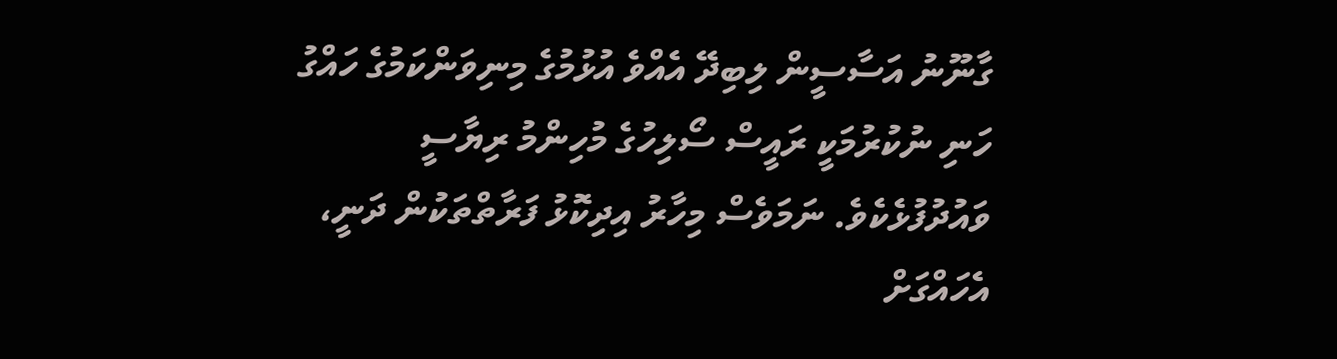ގާނޫނު އަސާސީން ލިބިދޭ އެއްވެ އުޅުމުގެ މިނިވަންކަމުގެ ހައްގު ހަނި ނުކުރުމަކީ ރައީސް ސޯލިހުގެ މުހިންމު ރިޔާސީ ވައުދުފުޅެކެވެ. ނަމަވެސް މިހާރު އިދިކޮޅު ފަރާތްތަކުން ދަނީ، އެހައްގަށް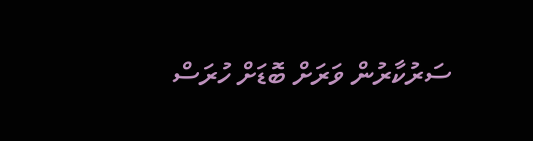ސަރުކާރުން ވަރަށް ބޮޑަށް ހުރަސް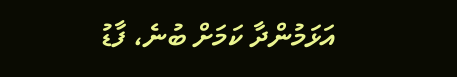އަޅަމުންދާ ކަމަށް ބުނެ، ފާޑު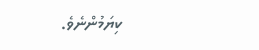ކިޔަމުންނެވެ.